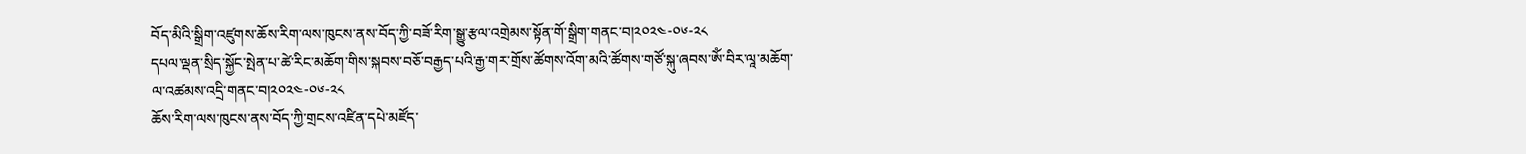བོད་མིའི་སྒྲིག་འཛུགས་ཆོས་རིག་ལས་ཁུངས་ནས་བོད་ཀྱི་བཟོ་རིག་སྒྱུ་རྩལ་འགྲེམས་སྟོན་གོ་སྒྲིག་གནང་བ།༢༠༢༤-༠༦-༢༨
དཔལ་ལྡན་སྲིད་སྐྱོང་སྤེན་པ་ཚེ་རིང་མཆོག་གིས་སྐབས་བཅོ་བརྒྱད་པའི་རྒྱ་གར་གྲོས་ཚོགས་འོག་མའི་ཚོགས་གཙོ་སྐུ་ཞབས་ཨོཾ་བིར་ལཱ་མཆོག་ལ་འཚམས་འདྲི་གནང་བ།༢༠༢༤-༠༦-༢༨
ཆོས་རིག་ལས་ཁུངས་ནས་བོད་ཀྱི་གྲངས་འཛིན་དཔེ་མཛོད་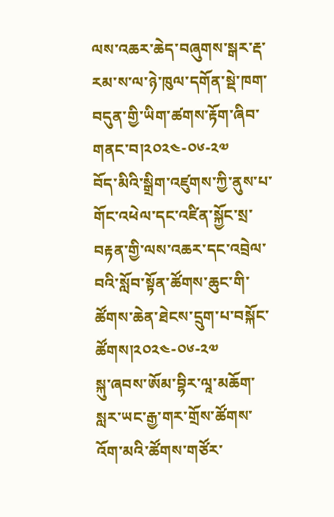ལས་འཆར་ཆེད་བཞུགས་སྒར་རྡ་རམ་ས་ལ་ཉེ་ཁུལ་དགོན་སྡེ་ཁག་བདུན་གྱི་ཡིག་ཚགས་རྟོག་ཞིབ་གནང་བ།༢༠༢༤-༠༦-༢༧
བོད་མིའི་སྒྲིག་འཛུགས་ཀྱི་ནུས་པ་གོང་འཕེལ་དང་འཛིན་སྐྱོང་སྲ་བརྟན་གྱི་ལས་འཆར་དང་འབྲེལ་བའི་སློབ་སྟོན་ཚོགས་ཆུང་གི་ཚོགས་ཆེན་ཐེངས་དྲུག་པ་བསྐོང་ཚོགས།༢༠༢༤-༠༦-༢༧
སྐུ་ཞབས་ཨོམ་བྷིར་ལཱ་མཆོག་སླར་ཡང་རྒྱ་གར་གྲོས་ཚོགས་འོག་མའི་ཚོགས་གཙོར་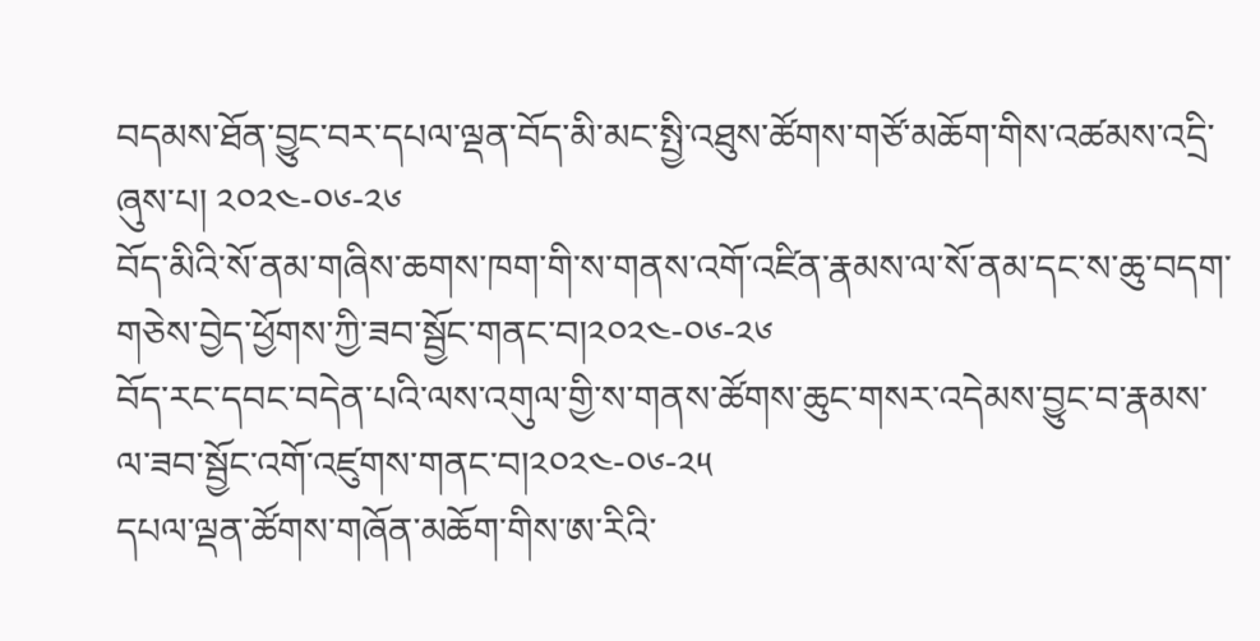བདམས་ཐོན་བྱུང་བར་དཔལ་ལྡན་བོད་མི་མང་སྤྱི་འཐུས་ཚོགས་གཙོ་མཆོག་གིས་འཚམས་འདྲི་ཞུས་པ། ༢༠༢༤-༠༦-༢༦
བོད་མིའི་སོ་ནམ་གཞིས་ཆགས་ཁག་གི་ས་གནས་འགོ་འཛིན་རྣམས་ལ་སོ་ནམ་དང་ས་ཆུ་བདག་གཅེས་བྱེད་ཕྱོགས་ཀྱི་ཟབ་སྦྱོང་གནང་བ།༢༠༢༤-༠༦-༢༦
བོད་རང་དབང་བདེན་པའི་ལས་འགུལ་གྱི་ས་གནས་ཚོགས་ཆུང་གསར་འདེམས་བྱུང་བ་རྣམས་ལ་ཟབ་སྦྱོང་འགོ་འཛུགས་གནང་བ།༢༠༢༤-༠༦-༢༥
དཔལ་ལྡན་ཚོགས་གཞོན་མཆོག་གིས་ཨ་རིའི་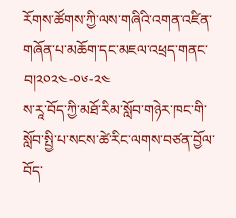རོགས་ཚོགས་ཀྱི་ལས་གཞིའི་འགན་འཛིན་གཞོན་པ་མཆོག་དང་མཇལ་འཕྲད་གནང་བ།༢༠༢༤-༠༦-༢༤
ས་རཱ་བོད་ཀྱི་མཐོ་རིམ་སློབ་གཉེར་ཁང་གི་སློབ་སྤྱི་པ་སངས་ཚེ་རིང་ལགས་བཙན་བྱོལ་བོད་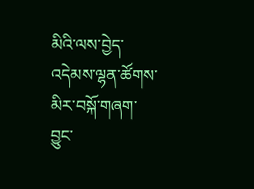མིའི་ལས་བྱེད་འདེམས་ལྷན་ཚོགས་མིར་བསྐོ་གཞག་བྱུང་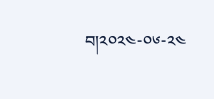བ།༢༠༢༤-༠༦-༢༤